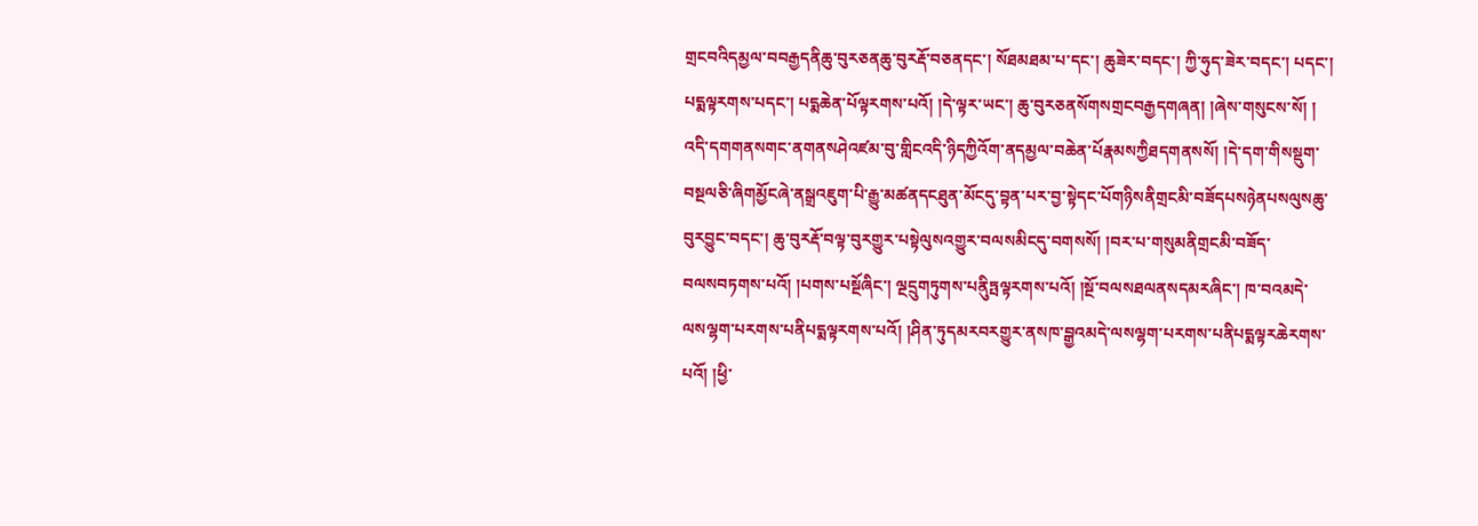གྲངབའིདམྱལ་བབརྒྱདནིཆུ་བུརཅནཆུ་བུརརྡོ་བཅནདང་། སོཐམཐམ་པ་དང་། ཆུཟེར་བདང་། ཀྱི་ཧུད་ཟེར་བདང་། པདང་། པདྨལྟརགས་པདང་། པདྨཆེན་པོལྟརགས་པའོ། །དེ་ལྟར་ཡང་། ཆུ་བུརཅནསོགསགྲངབརྒྱདགཞན། །ཞེས་གསུངས་སོ། །
འདི་དགགནསགང་ནགནསཤེའཛམ་བུ་གླིངའདི་ཉིདཀྱིའོག་ནདམྱལ་བཆེན་པོརྣམསཀྱིཐདགནསསོ། །དེ་དག་གིསསྡུག་བསྔལཅི་ཞིགམྱོངཞེ་ནསྒྲའཇུག་པི་རྒྱུ་མཚནདངཐུན་མོངདུ་བྟན་པར་བྱ་སྟེདང་པོགཉིསནིགྲངམི་བཟོདཔསཉེནཔསལུསཆུ་བུརབྱུང་བདང་། ཆུ་བུརརྡོ་བལྟ་བུརགྱུར་པསྟེལུསའགྱུར་བལསམིངདུ་བགསསོ། །བར་པ་གསུམནིགྲངམི་བཟོད་བལསབཏགས་པའོ། །པགས་པསྔོཞིང་། ལྔདྲུགཏུགས་པནིུཏྤལྟརགས་པའོ། །སྔོ་བལསཐལནསདམརཞིང་། ཁ་བའམདེ་ལསལྷག་པརགས་པནིཔདྨལྟརགས་པའོ། །ཤིན་ཏུདམརབརགྱུར་ནསཁ་བྒྱའམདེ་ལསལྷག་པརགས་པནིཔདྨལྟརཆེརགས་པའོ། །ཕྱི་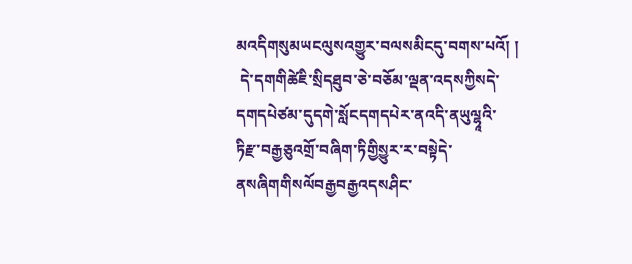མའདིགསུམཡངལུསའགྱུར་བལསམིངདུ་བགས་པའོ། །
 དེ་དགགིཚེཇི་སྲིདཐུབ་ཅེ་བཅོམ་ལྡན་འདསཀྱིསདེ་དགདཔེཙམ་དུདགེ་སློངདགདཔེར་ནའདི་ནཡུལྷཱའི་ཏིརྫ་བརྒྱཅུའགྲོ་བཞིག་ཏིགྱིསྱུར་ར་བསྟེདེ་ནསཞིགགིསལོབརྒྱབརྒྱའདསཤིང་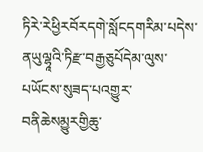ཏིརེ་རེཕྱིརབོརདགེ་སློངདགརིམ་པདེས་ནཡུལྷཱའི་ཏིརྫ་བརྒྱཅུཔོདེམ་ལུས་པཡོངས་སུཟད་པའགྱུར་བནིཆེསམྱུརགྱིཆུ་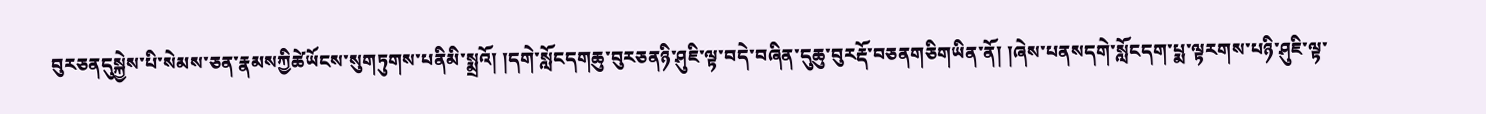བུརཅནདུསྐྱེས་པི་སེམས་ཅན་རྣམསཀྱིཚེཡོངས་སུགཏུགས་པནིམི་སྨྲའོ། །དགེ་སློངདགཆུ་བུརཅནཉི་ཤུཇི་ལྟ་བདེ་བཞིན་དུཆུ་བུརརྡོ་བཅནགཅིགཡིན་ནོ། །ཞེས་པནསདགེ་སློངདག་པྨ་ལྟརགས་པཉི་ཤུཇི་ལྟ་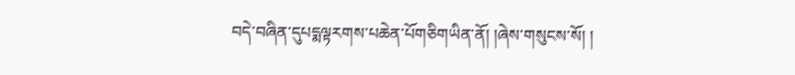བདེ་བཞིན་དུཔདྨལྟརགས་པཆེན་པོགཅིགཡིན་ནོ། །ཞེས་གསུངས་སོ། །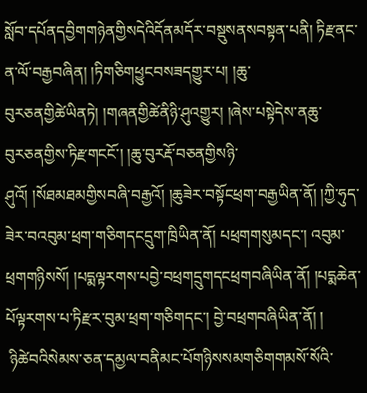སློབ་དཔོནདབྱིགགཉེནགྱིསདེའིདོནམདོར་བསྡུསནསབསྟན་པནི། ཏིརྫནང་ན་ལོ་བརྒྱབཞིན། །ཏིགཅིགཕྱུངབསཟདགྱུར་པ། །ཆུ་བུརཅནགྱིཚེཡིནཏེ། །གཞནགྱིཚེནིཉི་ཤུའགྱུར། །ཞེས་པསྟེདེས་ནཆུ་བུརཅནགྱིས་ཏིརྫགངངོ་། །ཆུ་བུརརྡོ་བཅནགྱིསཉི་ཤུའོ། །སོཐམཐམགྱིསབཞི་བརྒྱའོ། །ཆུཟེར་བསྟོངཕྲག་བརྒྱཡིན་ནོ། །ཀྱི་ཧུད་ཟེར་བའབུམ་ཕྲག་གཅིགདངདྲུག་ཁྲིཡིན་ནོ། པཕྲགགསུམདང་། འབུམ་ཕྲགགཉིསསོ། །པདྨལྟརགས་པབྱེ་བཕྲགདྲུགདངཕྲགབཞིཡིན་ནོ། །པདྨཆེན་པོལྟརགས་པ་ཏིརྫར་བུམ་ཕྲག་གཅིགདང་། བྱེ་བཕྲགབཞིཡིན་ནོ། །
 ཉིཚེབའིསེམས་ཅན་དམྱལ་བནིམང་པོགཉིསསམགཅིགགམསོ་སོའི་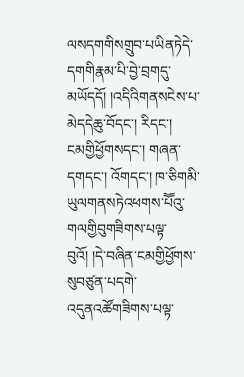ལསདགགིསགྲུབ་པཡིནཏེདེ་དགགིརྣམ་པི་བྱེ་བྲགདུ་མཡོདདོ། །འདིའིགནསངེས་པ་མེདདེཆུ་བོདང་། རིདང་། ངམགྱིཕྱོགསདང་། གཞན་དགདང་། འོགདང་། ཁ་ཅིགམི་ཡུལགནསཏེའཕགས་པཽའུ་གལགྱིབུགཟིགས་པལྟ་བུའོ། །དེ་བཞིན་ངམགྱིཕྱོགས་སུབཙུན་པདགེ་འདུནའཚོགཟིགས་པལྟ་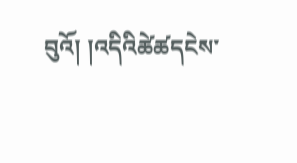བུའོ། །འདིའིཚེཚདངེས་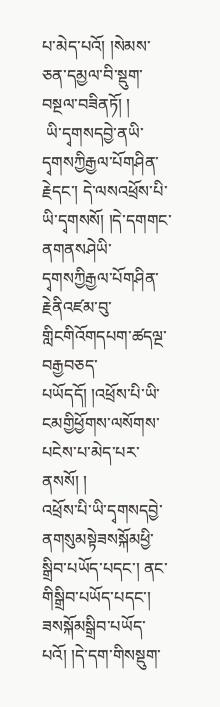པ་མེད་པའོ། །སེམས་ཅན་དམྱལ་བི་སྡུག་བསྔལ་བཟིནཏོ། །
 ཡི་དྭགསདབྱེ་ནཡི་དྭགསཀྱིརྒྱལ་པོགཤིན་རྗེདང་། དེ་ལསའཕྲོས་པི་ཡི་དྭགསསོ། །དེ་དགགང་ནགནསཤེཡི་དྭགསཀྱིརྒྱལ་པོགཤིན་རྗེནིའཛམ་བུ་གླིངགིའོགདཔག་ཚདལྔ་བརྒྱབཅད་པཡོདདོ། །འཕྲོས་པི་ཡི་ངམགྱིཕྱོགས་ལསོགས་པངེས་པ་མེད་པར་ནསསོ། །
འཕྲོས་པི་ཡི་དྭགསདབྱེ་ནགསུམསྟེཟསསྐོམཕྱི་སྒྲིབ་པཡོད་པདང་། ནང་གིསྒྲིབ་པཡོད་པདང་། ཟསསྐོམསྒྲིབ་པཡོད་པའོ། །དེ་དག་གིསསྡུག་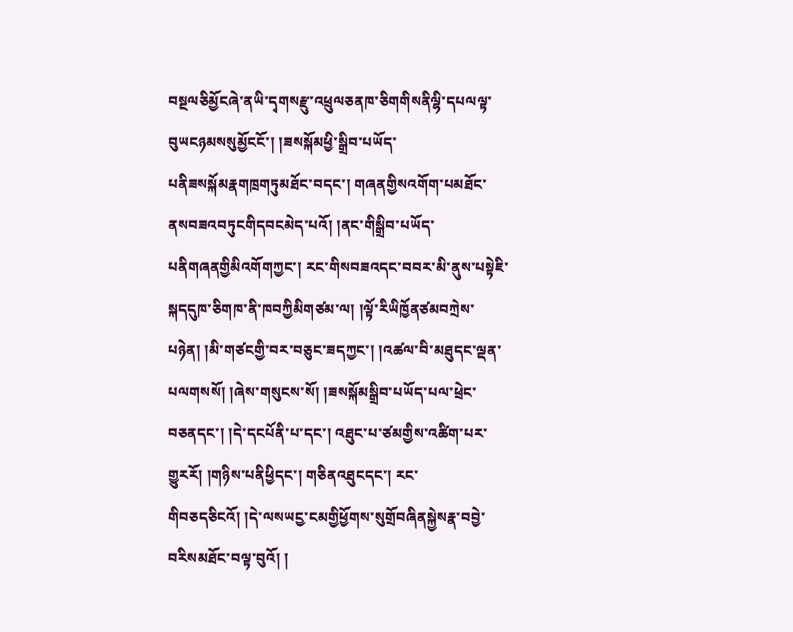བསྔལཅིམྱོངཞེ་ནཡི་དྭགསརྫུ་འཕྲུལཅནཁ་ཅིགགིསནིལྷི་དཔལལྟ་བུཡངཉམསསུམྱོངངོ་། །ཟསསྐོམཕྱི་སྒྲིབ་པཡོད་པནིཟསསྐོམརྣགཁྲགཏུམཐོང་བདང་། གཞནགྱིསའགོག་པམཐོང་ནསབཟའབཏུངགིདབངམེད་པའོ། །ནང་གིསྒྲིབ་པཡོད་པནིགཞནགྱིམིའགོགཀྱང་། རང་གིསབཟའདང་བབར་མི་ནུས་པསྟེཇི་སྐདདུཁ་ཅིགཁ་ནི་ཁབཀྱིམིགཙམ་ལ། །ལྟོ་རིཡིཁྱོནཙམབཀྲེས་པཉེན། །མི་གཙངགྱི་བར་བཅུང་ཟདཀྱང་། །འཚལ་བི་མཐུདང་ལྡན་པལགསསོ། །ཞེས་གསུངས་སོ། །ཟསསྐོམསྒྲིབ་པཡོད་པལ་ཕྲེང་བཅནདང་། །དེ་དངཔོནི་པ་དང་། འཐུང་པ་ཙམགྱིས་འཚིག་པར་གྱུརརོ། །གཉིས་པནིཕྱིདང་། གཅིནའཐུངདང་། རང་གིབཅདཅིངའོ། །དེ་ལསཡངྱ་ངམགྱིཕྱོགས་སུགྲོབཞིནསྐྱེསརྣ་བབྱེ་བརིསམཐོང་བལྟ་བུའོ། །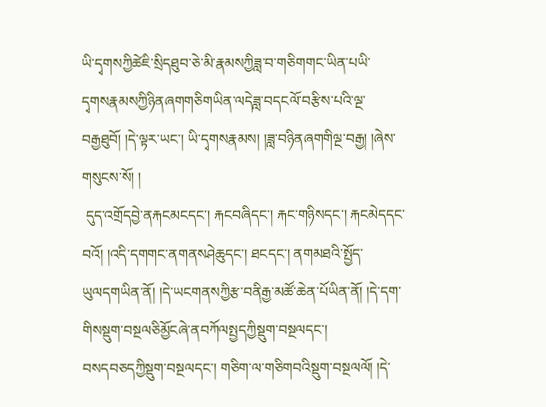ཡི་དྭགསཀྱིཚེཇི་སྲིདཐུབ་ཅེ་མི་རྣམསཀྱིཟླ་བ་གཅིགགང་ཡིན་པཡི་དྭགསརྣམསཀྱིཉིནཞགགཅིགཡིན་ལདེཟླ་བདངལོ་བརྩིས་པའི་ལྔ་བརྒྱཐུབོ། །དེ་ལྟར་ཡང་། ཡི་དྭགསརྣམས། །ཟླ་བཉིནཞགགིལྔ་བརྒྱ། །ཞེས་གསུངས་སོ། །
 དུད་འགྲོདབྱེ་ནརྐངམངདང་། རྐངབཞིདང་། རྐང་གཉིསདང་། རྐངམེདདང་བའོ། །འདི་དགགང་ནགནསཤེཆུདང་། ཐངདང་། ནགམཐའི་སྤྱོད་ཡུལདགཡིན་ནོ། །དེ་ཡངགནསཀྱིརྩ་བནིརྒྱ་མཚོ་ཆེན་པོཡིན་ནོ། །དེ་དག་གིསསྡུག་བསྔལཅིམྱོངཞེ་ནབཀོལསྤྱདཀྱིསྡུག་བསྔལདང་། བསདབཅདཀྱིསྡུག་བསྔལདང་། གཅིག་ལ་གཅིགབའིསྡུག་བསྔལལོ། །དེ་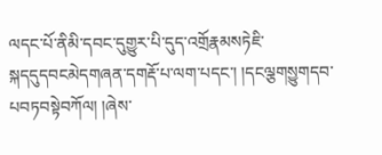ལདང་པོ་ནིམི་དབང་དུགྱུར་པི་དུད་འགྲོརྣམསཏེཇི་སྐདདུདབངམེདགཞན་དགརྡོ་པ་ལག་པདང་། །དངལྕགསྱུགདབ་པབཏབསྟེབཀོལ། །ཞེས་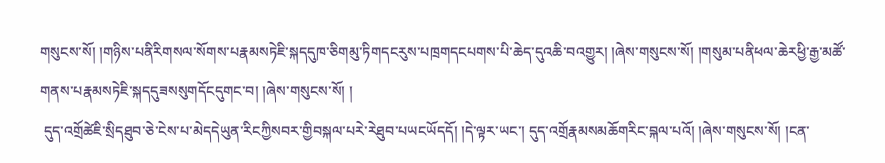གསུངས་སོ། །གཉིས་པནིརིགསལ་སོགས་པརྣམསཏེཇི་སྐདདུཁ་ཅིགམུ་ཏིགདངརུས་པཁྲགདངཔགས་པི་ཆེད་དུའཆི་བའགྱུར། །ཞེས་གསུངས་སོ། །གསུམ་པནིཕལ་ཆེརཕྱི་རྒྱ་མཚོ་གནས་པརྣམསཏེཇི་སྐདདུཟསསུགདོངདུགང་བ། །ཞེས་གསུངས་སོ། །
 དུད་འགྲོཚེཇི་སྲིདཐུབ་ཅེ་ངེས་པ་མེདདེཡུན་རིངཀྱིསབར་གྱིབསྐལ་པརེ་རེཐུབ་པཡངཡོདདོ། །དེ་ལྟར་ཡང་། དུད་འགྲོརྣམསམཆོགརིང་བྐལ་པའོ། །ཞེས་གསུངས་སོ། །ངན་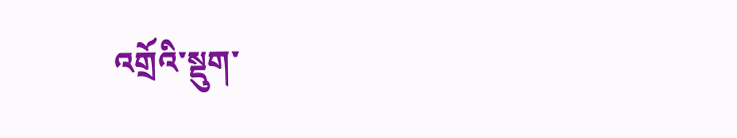འགྲོའི་སྡུག་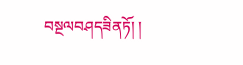བསྔལབཤདཟིནཏོ། །